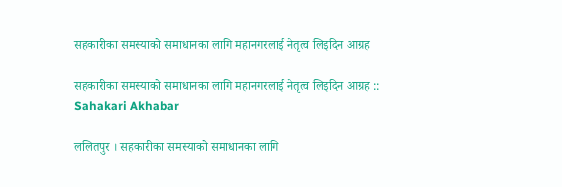सहकारीका समस्याको समाधानका लागि महानगरलाई नेतृत्व लिइदिन आग्रह

सहकारीका समस्याको समाधानका लागि महानगरलाई नेतृत्व लिइदिन आग्रह :: Sahakari Akhabar

ललितपुर । सहकारीका समस्याको समाधानका लागि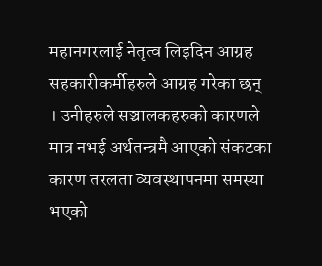महानगरलाई नेतृत्व लिइदिन आग्रह सहकारीकर्मीहरुले आग्रह गरेका छन् । उनीहरुले सञ्चालकहरुको कारणले मात्र नभई अर्थतन्त्रमै आएको संकटका कारण तरलता व्यवस्थापनमा समस्या भएको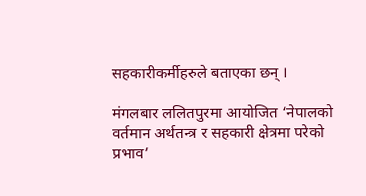सहकारीकर्मीहरुले बताएका छन् ।

मंगलबार ललितपुरमा आयोजित ‘नेपालको वर्तमान अर्थतन्त्र र सहकारी क्षेत्रमा परेको प्रभाव’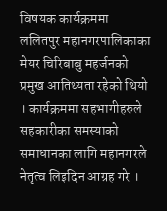विषयक कार्यक्रममा ललितपुर महानगरपालिकाका मेयर चिरिबाबु महर्जनको प्रमुख आतिथ्यता रहेको थियो । कार्यक्रममा सहभागीहरुले सहकारीका समस्याको समाधानका लागि महानगरले नेतृत्व लिइदिन आग्रह गरे ।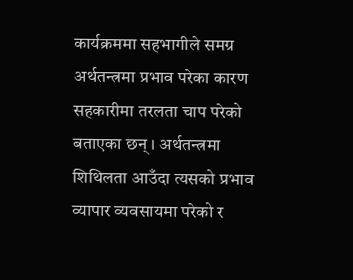कार्यक्रममा सहभागीले समग्र अर्थतन्त्रमा प्रभाव परेका कारण सहकारीमा तरलता चाप परेको बताएका छन् । अर्थतन्त्रमा शिथिलता आउँदा त्यसको प्रभाव व्यापार व्यवसायमा परेको र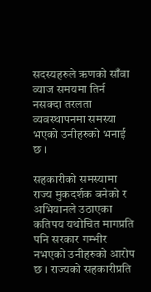सदस्यहरुले ऋणको साँवा व्याज समयमा तिर्न नसक्दा तरलता व्यवस्थापनमा समस्या भएको उनीहरुको भनाई छ ।

सहकारीको समस्यामा राज्य मुकदर्शक बनेको र अभियानले उठाएका कतिपय यथोचित मागप्रति पनि सरकार गम्भीर नभएको उनीहरुको आरोप छ । राज्यको सहकारीप्रति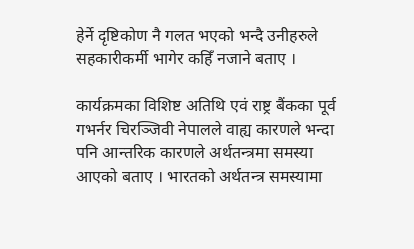हेर्ने दृष्टिकोण नै गलत भएको भन्दै उनीहरुले सहकारीकर्मी भागेर कहिँ नजाने बताए ।

कार्यक्रमका विशिष्ट अतिथि एवं राष्ट्र बैंकका पूर्व गभर्नर चिरञ्जिवी नेपालले वाह्य कारणले भन्दा पनि आन्तरिक कारणले अर्थतन्त्रमा समस्या आएको बताए । भारतको अर्थतन्त्र समस्यामा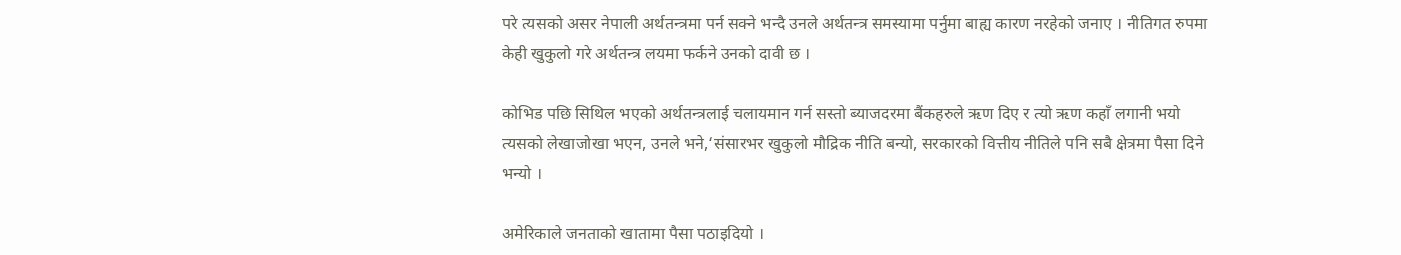परे त्यसको असर नेपाली अर्थतन्त्रमा पर्न सक्ने भन्दै उनले अर्थतन्त्र समस्यामा पर्नुमा बाह्य कारण नरहेको जनाए । नीतिगत रुपमा केही खुकुलो गरे अर्थतन्त्र लयमा फर्कने उनको दावी छ ।

कोभिड पछि सिथिल भएको अर्थतन्त्रलाई चलायमान गर्न सस्तो ब्याजदरमा बैंकहरुले ऋण दिए र त्यो ऋण कहाँ लगानी भयो त्यसको लेखाजोखा भएन, उनले भने,‘संसारभर खुकुलो मौद्रिक नीति बन्यो, सरकारको वित्तीय नीतिले पनि सबै क्षेत्रमा पैसा दिने भन्यो ।

अमेरिकाले जनताको खातामा पैसा पठाइदियो ।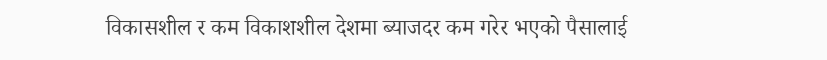विकासशील र कम विकाशशील देशमा ब्याजदर कम गरेर भएको पैसालाई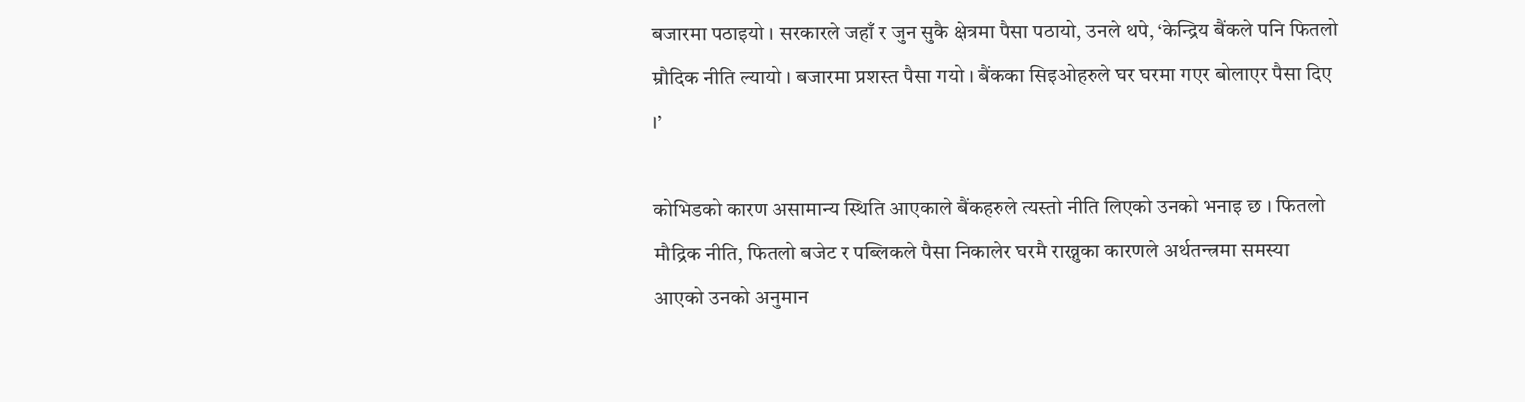बजारमा पठाइयो । सरकारले जहाँ र जुन सुकै क्षेत्रमा पैसा पठायो, उनले थपे, ‘केन्द्रिय बैंकले पनि फितलो म्रौदिक नीति ल्यायो । बजारमा प्रशस्त पैसा गयो । बैंकका सिइओहरुले घर घरमा गएर बोलाएर पैसा दिए ।’

कोभिडको कारण असामान्य स्थिति आएकाले बैंकहरुले त्यस्तो नीति लिएको उनको भनाइ छ । फितलो मौद्रिक नीति, फितलो बजेट र पब्लिकले पैसा निकालेर घरमै राख्नुका कारणले अर्थतन्त्रमा समस्या आएको उनको अनुमान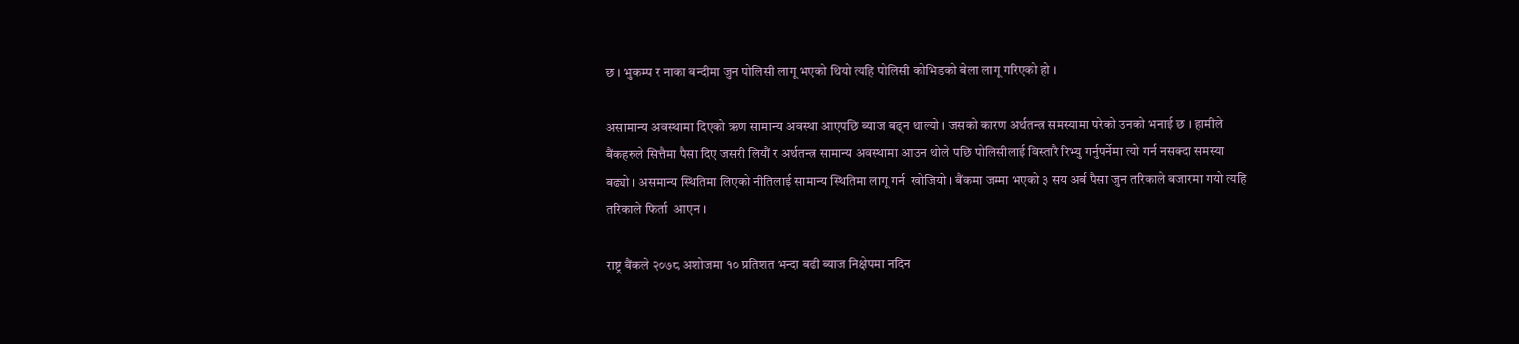छ । भुकम्प र नाका बन्दीमा जुन पोलिसी लागू भएको थियो त्यहि पोलिसी कोभिडको बेला लागू गरिएको हो ।

असामान्य अवस्थामा दिएको ऋण सामान्य अवस्था आएपछि ब्याज बढ्न थाल्यो । जसको कारण अर्थतन्त्र समस्यामा परेको उनको भनाई छ । हामीले बैंकहरुले सित्तैमा पैसा दिए जसरी लियौं र अर्थतन्त्र सामान्य अवस्थामा आउन थोले पछि पोलिसीलाई विस्तारै रिभ्यु गर्नुपर्नेमा त्यो गर्न नसक्दा समस्या बढ्यो । असमान्य स्थितिमा लिएको नीतिलाई सामान्य स्थितिमा लागू गर्न  खोजियो । बैंकमा जम्मा भएको ३ सय अर्ब पैसा जुन तरिकाले बजारमा गयो त्यहि तरिकाले फिर्ता  आएन ।

राष्ट्र बैंकले २०७८ अशोजमा १० प्रतिशत भन्दा बढी ब्याज निक्षेपमा नदिन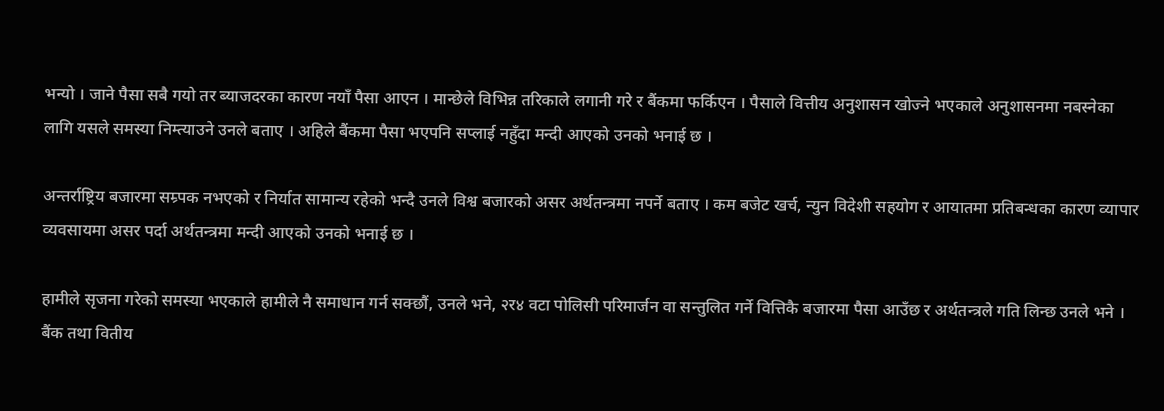भन्यो । जाने पैसा सबै गयो तर ब्याजदरका कारण नयाँ पैसा आएन । मान्छेले विभिन्न तरिकाले लगानी गरे र बैंकमा फर्किएन । पैसाले वित्तीय अनुशासन खोज्ने भएकाले अनुशासनमा नबस्नेका लागि यसले समस्या निम्त्याउने उनले बताए । अहिले बैंकमा पैसा भएपनि सप्लाई नहुँदा मन्दी आएको उनको भनाई छ ।

अन्तर्राष्ट्रिय बजारमा सम्र्पक नभएको र निर्यात सामान्य रहेको भन्दै उनले विश्व बजारको असर अर्थतन्त्रमा नपर्ने बताए । कम बजेट खर्च, न्युन विदेशी सहयोग र आयातमा प्रतिबन्धका कारण व्यापार व्यवसायमा असर पर्दा अर्थतन्त्रमा मन्दी आएको उनको भनाई छ ।

हामीले सृजना गरेको समस्या भएकाले हामीले नै समाधान गर्न सक्छौं, उनले भने, २र४ वटा पोलिसी परिमार्जन वा सन्तुलित गर्ने वित्तिकै बजारमा पैसा आउँछ र अर्थतन्त्रले गति लिन्छ उनले भने । बैंक तथा वितीय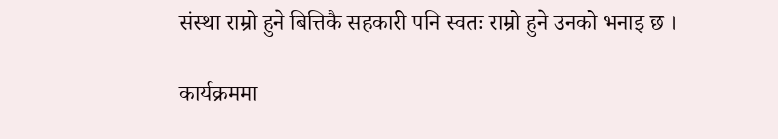संस्था राम्रो हुने बित्तिकै सहकारी पनि स्वतः राम्रो हुने उनको भनाइ छ ।

कार्यक्रममा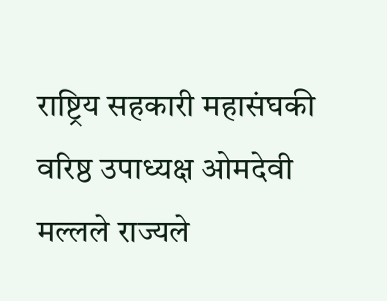राष्ट्रिय सहकारी महासंघकी वरिष्ठ उपाध्यक्ष ओमदेवी मल्लले राज्यले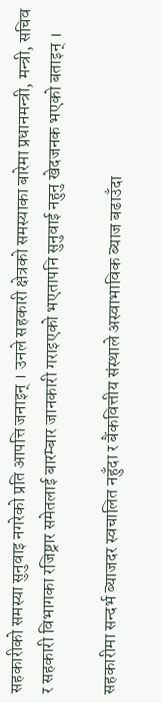सहकारीको समस्या सुनुवाइ नगरेको प्रति आपत्ति जनाइन् । उनले सहकारी क्षेत्रको समस्याका बारेमा प्रधानमन्त्री, मन्त्री, सचिव र सहकारी विभागका रजिष्ट्रार समेतलाई बारम्बार जानकारी गराइएको भएतापनि सुनुवाई नहुनु खेदजनक भएको बताइन् ।

सहकारीमा सन्दर्भ ब्याजदर स्वचालित नहुँदा र बैंकवित्तीय संस्थाले अस्वाभाविक ब्याज बढाउँदा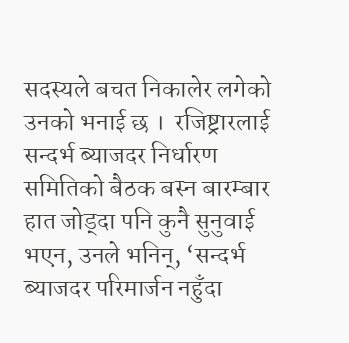सदस्यले बचत निकालेर लगेको उनको भनाई छ ।  रजिष्ट्रारलाई सन्दर्भ ब्याजदर निर्धारण समितिको बैठक बस्न बारम्बार हात जोड्दा पनि कुनै सुनुवाई भएन, उनले भनिन्, ‘सन्दर्भ ब्याजदर परिमार्जन नहुँदा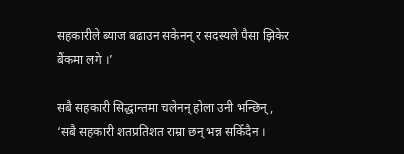सहकारीले ब्याज बढाउन सकेनन् र सदस्यले पैसा झिकेर बैंकमा लगे ।’

सबै सहकारी सिद्धान्तमा चलेनन् होला उनी भन्छिन्, ‘सबै सहकारी शतप्रतिशत राम्रा छन् भन्न सकिँदैन ।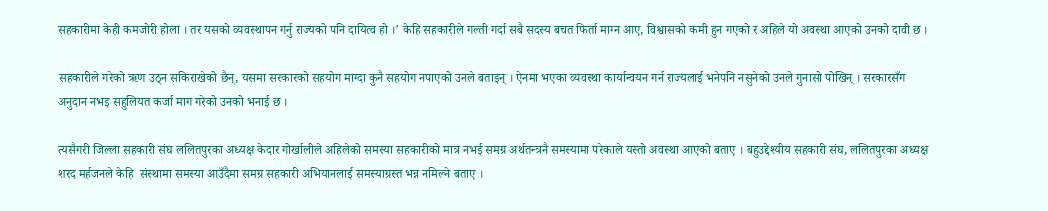सहकारीमा केही कमजोरी होला । तर यसको व्यवस्थापन गर्नु राज्यको पनि दायित्व हो ।’ केहि सहकारीले गल्ती गर्दा सबै सदस्य बचत फिर्ता माग्न आए, विश्वासको कमी हुन गएको र अहिले यो अवस्था आएको उनको दावी छ ।

सहकारीले गरेको ऋण उठ्न सकिराखेको छैन्, यसमा सरकारको सहयोग माग्दा कुनै सहयोग नपाएको उनले बताइन् । ऐनमा भएका व्यवस्था कार्यान्वयन गर्न राज्यलाई भनेपनि नसुनेको उनले गुनासो पोखिन् । सरकारसँग अनुदान नभइ सहुलियत कर्जा माग गरेको उनको भनाई छ ।

त्यसैगरी जिल्ला सहकारी संघ ललितपुरका अध्यक्ष केदार गोर्खालीले अहिलेको समस्या सहकारीको मात्र नभई समग्र अर्थतन्त्रनै समस्यामा परेकाले यस्तो अवस्था आएको बताए । बहुउद्देश्यीय सहकारी संघ, ललितपुरका अध्यक्ष शरद मर्हजनले केहि  संस्थामा समस्या आउँदैमा समग्र सहकारी अभियानलाई समस्याग्रस्त भन्न नमिल्ने बताए ।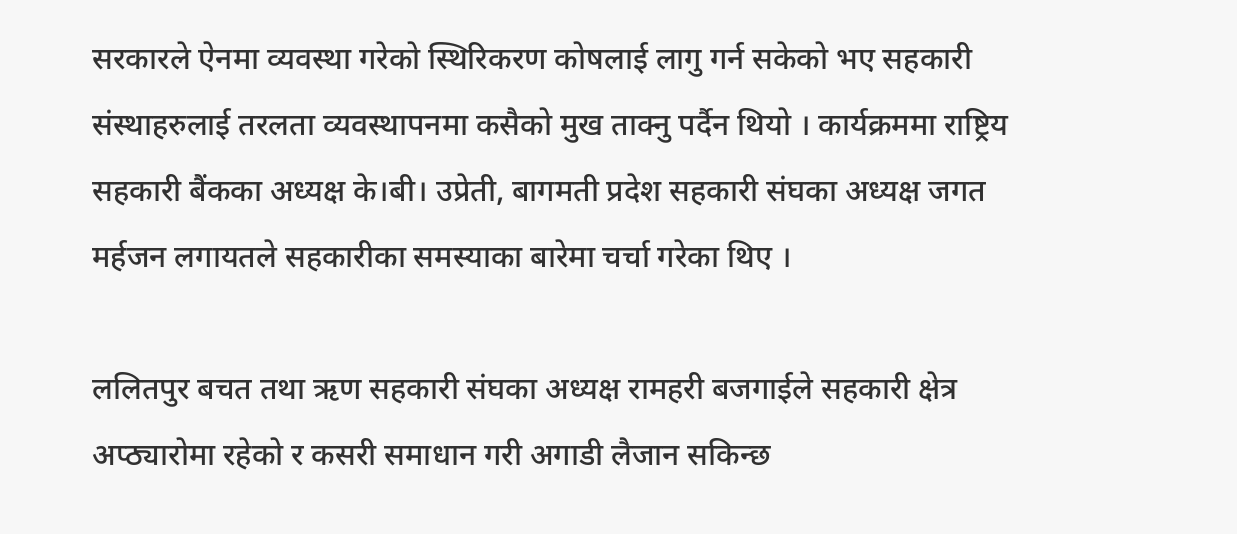सरकारले ऐनमा व्यवस्था गरेको स्थिरिकरण कोषलाई लागु गर्न सकेको भए सहकारी संस्थाहरुलाई तरलता व्यवस्थापनमा कसैको मुख ताक्नु पर्दैन थियो । कार्यक्रममा राष्ट्रिय सहकारी बैंकका अध्यक्ष के।बी। उप्रेती, बागमती प्रदेश सहकारी संघका अध्यक्ष जगत मर्हजन लगायतले सहकारीका समस्याका बारेमा चर्चा गरेका थिए ।

ललितपुर बचत तथा ऋण सहकारी संघका अध्यक्ष रामहरी बजगाईले सहकारी क्षेत्र अप्ठ्यारोमा रहेको र कसरी समाधान गरी अगाडी लैजान सकिन्छ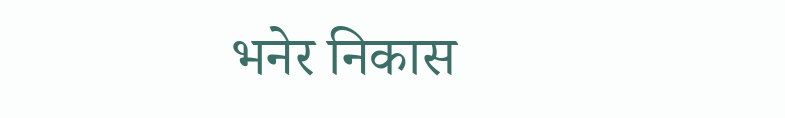भनेर निकास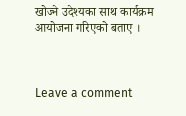खोज्ने उदेश्यका साथ कार्यक्रम आयोजना गरिएको बताए ।



Leave a comment